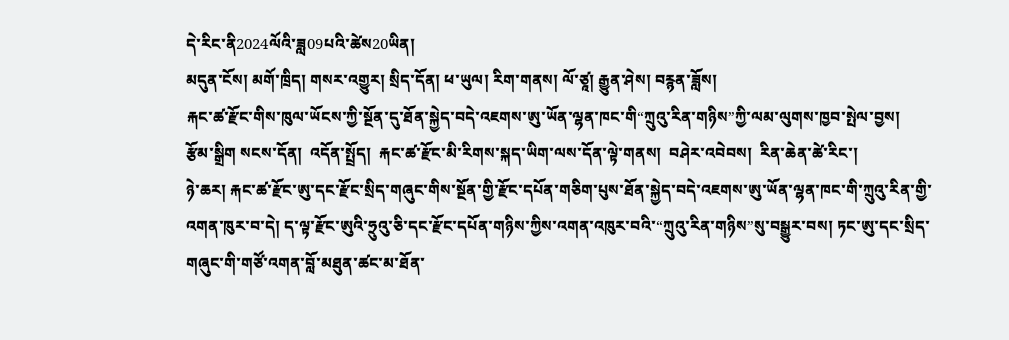དེ་རིང་ནི2024ལོའི་ཟླ09པའི་ཚེས20ཡིན།
མདུན་ངོས། མགོ་ཁྲིད། གསར་འགྱུར། སྲིད་དོན། ཕ་ཡུལ། རིག་གནས། ལོ་ཙཱ། རྒྱུན་ཤེས། བརྙན་ཟློས།
རྐང་ཚ་རྫོང་གིས་ཁུལ་ཡོངས་ཀྱི་སྔོན་དུ་ཐོན་སྐྱེད་བདེ་འཇགས་ཨུ་ཡོན་ལྷན་ཁང་གི“ཀྲུའུ་རིན་གཉིས”ཀྱི་ལམ་ལུགས་ཁྱབ་སྤེལ་བྱས།
རྩོམ་སྒྲིག སངས་དོན།  འདོན་སྤྲོད།  རྐང་ཚ་རྫོང་མི་རིགས་སྐད་ཡིག་ལས་དོན་ལྟེ་གནས།  བཤེར་འབེབས།  རིན་ཆེན་ཚེ་རིང་།
ཉེ་ཆར། རྐང་ཚ་རྫོང་ཨུ་དང་རྫོང་སྲིད་གཞུང་གིས་སྔོན་གྱི་རྫོང་དཔོན་གཅིག་པུས་ཐོན་སྐྱེད་བདེ་འཇགས་ཨུ་ཡོན་ལྷན་ཁང་གི་ཀྲུའུ་རིན་གྱི་འགན་ཁུར་བ་དེ། ད་ལྟ་རྫོང་ཨུའི་ཧྲུའུ་ཅི་དང་རྫོང་དཔོན་གཉིས་ཀྱིས་འགན་འཁུར་བའི་“ཀྲུའུ་རིན་གཉིས”སུ་བསྒྱུར་བས། ཏང་ཨུ་དང་སྲིད་གཞུང་གི་གཙོ་འགན་བློ་མཐུན་ཚང་མ་ཐོན་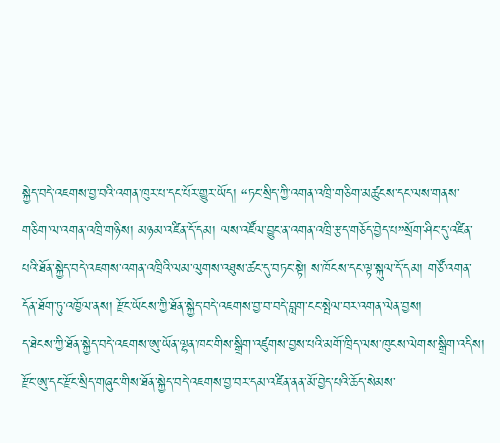སྐྱེད་བདེ་འཇགས་བྱ་བའི་འགན་ཁུར་པ་དང་པོར་གྱུར་ཡོད། “ཏང་སྲིད་ཀྱི་འགན་འཁྲི་གཅིག་མཚུངས་དང་ལས་གནས་གཅིག་ལ་འགན་འཁྲི་གཉིས། མཉམ་འཛིན་དོ་དམ། ལས་འཛོལ་བྱུང་ན་འགན་འཁྲི་རྩད་གཅོད་བྱེད་པ”སྲོག་ཤིང་དུ་འཛིན་པའི་ཐོན་སྐྱེད་བདེ་འཇགས་འགན་འཁྲིའི་ལམ་ལུགས་འཐུས་ཚང་དུ་བཏང་སྟེ། ས་ཁོངས་དང་ལྟ་སྐུལ་དོ་དམ། གཙོ་འགན་དོན་ཐོག་ཏུ་འཁྱོལ་ནས། རྫོང་ཡོངས་ཀྱི་ཐོན་སྐྱེད་བདེ་འཇགས་བྱ་བ་བདེ་བླག་ངང་སྤེལ་བར་འགན་ལེན་བྱས།
ད་ཐེངས་ཀྱི་ཐོན་སྐྱེད་བདེ་འཇགས་ཨུ་ཡོན་ལྷན་ཁང་གིས་སྒྲིག་འཛུགས་བྱས་པའི་མགོ་ཁྲིད་ལས་ཁུངས་ལེགས་སྒྲིག་འདིས། རྫོང་ཨུ་དང་རྫོང་སྲིད་གཞུང་གིས་ཐོན་སྐྱེད་བདེ་འཇགས་བྱ་བར་དམ་འཛིན་ནན་མོ་བྱེད་པའི་ཆོད་སེམས་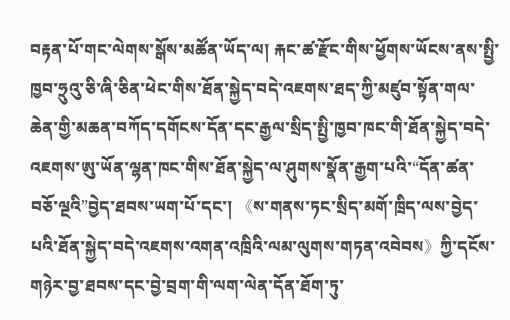བརྟན་པོ་གང་ལེགས་སྒོས་མཚོན་ཡོད་ལ། རྐང་ཚ་རྫོང་གིས་ཕྱོགས་ཡོངས་ནས་སྤྱི་ཁྱབ་ཧྲུའུ་ཅི་ཞི་ཅིན་ཕེང་གིས་ཐོན་སྐྱེད་བདེ་འཇགས་ཐད་ཀྱི་མཛུབ་སྟོན་གལ་ཆེན་གྱི་མཆན་བཀོད་དགོངས་དོན་དང་རྒྱལ་སྲིད་སྤྱི་ཁྱབ་ཁང་གི་ཐོན་སྐྱེད་བདེ་འཇགས་ཨུ་ཡོན་ལྷན་ཁང་གིས་ཐོན་སྐྱེད་ལ་ཤུགས་སྣོན་རྒྱག་པའི་“དོན་ཚན་བཅོ་ལྔའི”བྱེད་ཐབས་ཡག་པོ་དང་། 《ས་གནས་ཏང་སྲིད་མགོ་ཁྲིད་ལས་བྱེད་པའི་ཐོན་སྐྱེད་བདེ་འཇགས་འགན་འཁྲིའི་ལམ་ལུགས་གཏན་འབེབས》ཀྱི་དངོས་གཉེར་བྱ་ཐབས་དང་བྱེ་བྲག་གི་ལག་ལེན་དོན་ཐོག་ཏུ་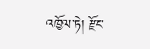འཁྱོལ་ཏེ། རྫོང་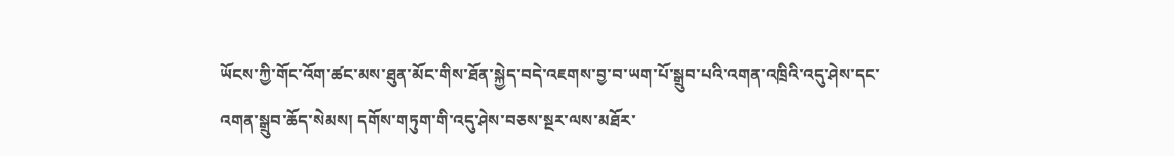ཡོངས་ཀྱི་གོང་འོག་ཚང་མས་ཐུན་མོང་གིས་ཐོན་སྐྱེད་བདེ་འཇགས་བྱ་བ་ཡག་པོ་སྒྲུབ་པའི་འགན་འཁྲིའི་འདུ་ཤེས་དང་འགན་སྒྲུབ་ཆོད་སེམས། དགོས་གཏུག་གི་འདུ་ཤེས་བཅས་སྔར་ལས་མཐོར་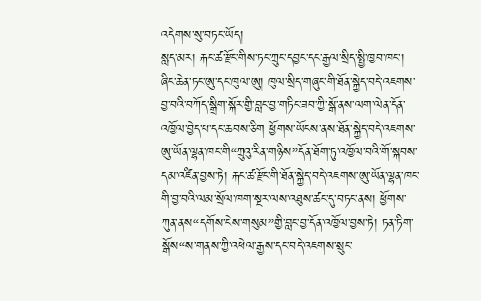འདེགས་སུ་བཏང་ཡོད།
སླད་མར། རྐང་ཚ་རྫོང་གིས་ཏང་ཀྲུང་དབྱང་དང་རྒྱལ་སྲིད་སྤྱི་ཁྱབ་ཁང་། ཞིང་ཆེན་ཏང་ཨུ་དང་ཁུལ་ཨུ། ཁུལ་སྲིད་གཞུང་གི་ཐོན་སྐྱེད་བདེ་འཇགས་བྱ་བའི་བཀོད་སྒྲིག་སྐོར་གྱི་བླང་བྱ་གཏིང་ཟབ་ཀྱི་སྒོ་ནས་ལག་ལེན་དོན་འཁྱོལ་བྱེད་པ་དང་ཆབས་ཅིག ཕྱོགས་ཡོངས་ནས་ཐོན་སྐྱེད་བདེ་འཇགས་ཨུ་ཡོན་ལྷན་ཁང་གི“ཀྲུའུ་རིན་གཉིས”དོན་ཐོག་ཏུ་འཁྱོལ་བའི་གོ་སྐབས་དམ་འཛིན་བྱས་ཏེ། རྐང་ཚ་རྫོང་གི་ཐོན་སྐྱེད་བདེ་འཇགས་ཨུ་ཡོན་ལྷན་ཁང་གི་བྱ་བའི་ལམ་སྲོལ་ཁག་སྔར་ལས་འཐུས་ཚང་དུ་བཏང་ནས། ཕྱོགས་ཀུན་ནས“དགོས་ངེས་གསུམ”གྱི་བླང་བྱ་དོན་འཁྱོལ་བྱས་ཏེ། ཏན་ཏིག་སྒོས“ས་གནས་ཀྱི་འཕེལ་རྒྱས་དང་བདེ་འཇགས་སྲུང་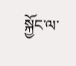སྐྱོང་ལ་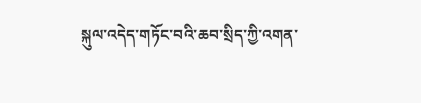སྐུལ་འདེད་གཏོང་བའི་ཆབ་སྲིད་ཀྱི་འགན་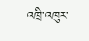འཁྲི་འཁུར་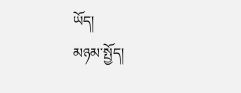ཡོད།
མཉམ་སྤྱོད།